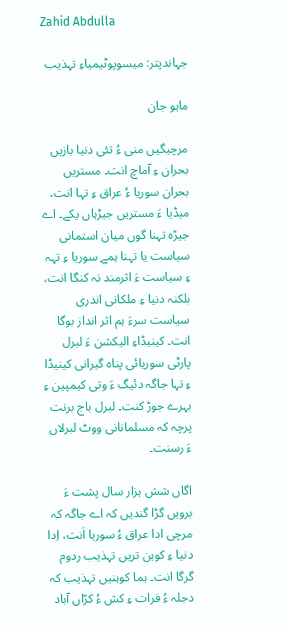Zahid Abdulla

جہاندپتر: میسوپوٹیمیاءِ تہذیب

ماہو جان

مرچیگیں منی ءُ تئی دنیا بازیں بحران ءِ آماچ انت۔ مستریں بحران سوریا ءُ عراق ءِ تہا انت، میڈیا ءَ مستریں جیڑہاں یکے۔ اے جیڑہ تہنا گوں میان استمانی سیاست یا تہنا ہمے سوریا ءِ تہہ ءِ سیاست ءَ اثرمند نہ کنگا انت، بلکنہ دنیا ءِ ملکانی اندری سیاست سرءَ ہم اثر انداز بوگا انت۔ کینیڈاءِ الیکشن ءَ لبرل پارٹی سوریائی پناہ گیرانی کینیڈا ءِ تہا جاگہ دئیگ ءَ وتی کیمپین ءِ بہرے جوڑ کنت۔ لبرل باج برنت پرچہ کہ مسلمانانی ووٹ لبرلاں ءَ رسنت۔

اگاں شش ہزار سال پشت ءَ برویں گڑا گندیں کہ اے جاگہ کہ مرچی ادا عراق ءُ سوریا اَنت، اِدا دنیا ءِ کوہن تریں تہذیب ردوم گرگا انت۔ ہما کوہنیں تہذیب کہ دجلہ ءُ فرات ءِ کش ءُ کرّاں آباد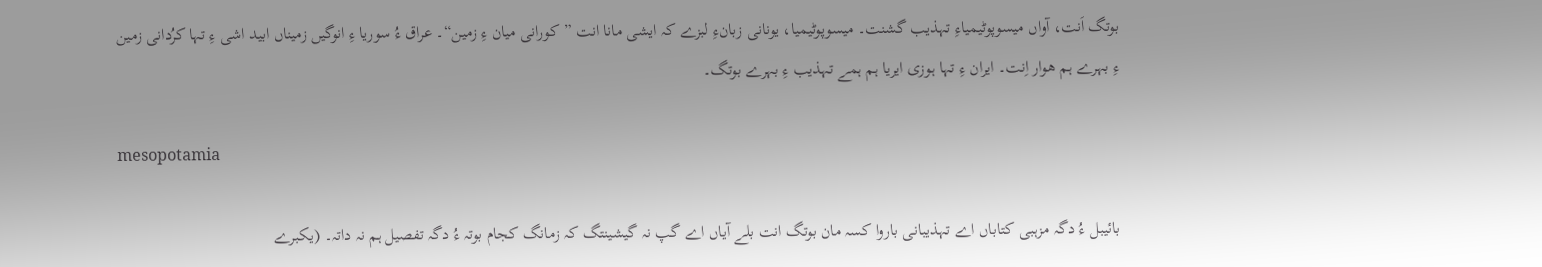بوتگ اَنت، آواں میسوپوٹیمیاءِ تہذیب گشنت۔ میسوپوٹیمیا، یونانی زبانءِ لبزے کہ ایشی مانا انت ”کورانی میان ءِ زمین“۔ عراق ءُ سوریا ءِ انوگیں زمیناں ابید اشی ءِ تہا کرُدانی زمین ءِ بہرے ہم ھوار اِنت۔ ایران ءِ تہا ہوزی ایریا ہم ہمے تہذیب ءِ بہرے بوتگ۔

mesopotamia

بائیبل ءُ دگہ مزہبی کتاباں اے تہذیبانی باروا کسہ مان بوتگ انت بلے آیاں اے گپ نہ گیشینتگ کہ زمانگ کجام بوتہ ءُ دگہ تفصیل ہم نہ داتہ۔ (یکبرے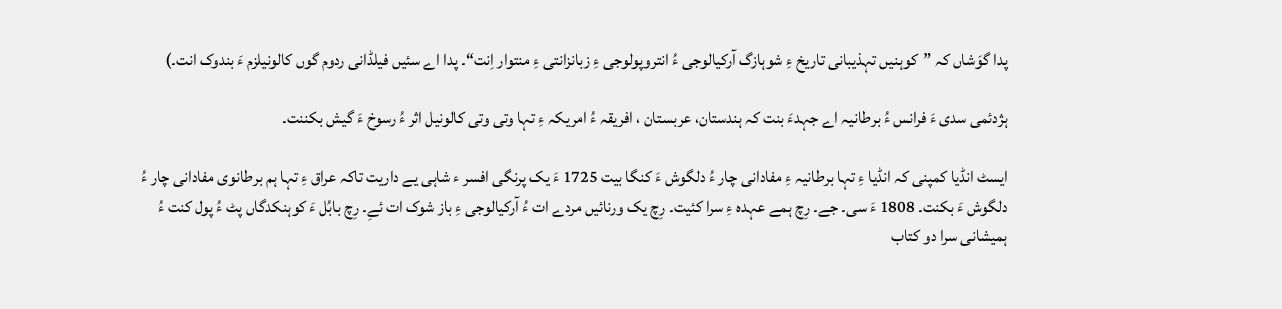پدا گوَشاں کہ ”کوہنیں تہذیبانی تاریخ ءِ شوہازگ آرکیالوجی ءُ انتروپولوجی ءِ زبانزانتی ءِ منتوار اِنت“۔ پدا اے سئیں فیلڈانی ردوم گوں کالونیلزم ءَ بندوک انت۔)

ہژدئمی سدی ءَ فرانس ءُ برطانیہ اے جہدءَ بنت کہ ہندستان، عربستان ، افریقہ ءُ امریکہ ءِ تہا وتی وتی کالونیل اثر ءُ رسوخ ءَ گیش بکننت۔

ایسٹ انڈیا کمپنی کہ انڈیا ءِ تہا برطانیہ ءِ مفادانی چار ءُ دلگوش ءَ کنگا بیت 1725 ءَ یک پرنگی افسر ء شاہی یے داریت تاکہ عراق ءِ تہا ہم برطانوی مفادانی چار ءُ دلگوش ءَ بکنت۔ 1808 ءَ سی۔ جے۔ رِچ ہمے عہدہ ءِ سرا کئیت۔ رِچ یک ورنائیں مردے ات ءُ آرکیالوجی ءِ باز شوک ات ئےِ۔ رِچ بابُل ءَ کوہنکدگاں پٹ ءُ پول کنت ءُ ہمیشانی سرا دو کتاب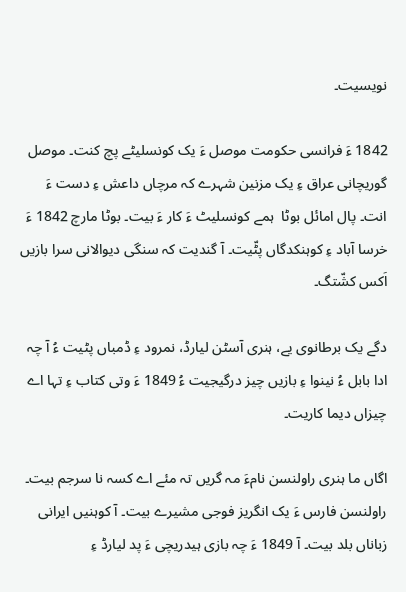نویسیت۔

1842 ءَ فرانسی حکومت موصل ءَ یک کونسلیٹے پچ کنت۔ موصل گوریچانی عراق ءِ یک مزنین شہرے کہ مرچاں داعش ءِ دست ءَ انت۔ پال امائل بوٹا  ہمے کونسلیٹ ءَ کار ءَ بیت۔ بوٹا مارچ 1842 ءَ خرسا آباد ءِ کوہنکدگاں پٹّیت۔ آ گندیت کہ سنگی دیوالانی سرا بازیں اَکس کشّتگ۔

دگے یک برطانوی یے، ہنری آسٹن لیارڈ، نمرود ءِ ڈمباں پٹیت ءُ آ چہ ادا بابل ءُ نینوا ءِ بازیں چیز درگیجیت ءُ 1849 ءَ وتی کتاب ءِ تہا اے چیزاں دیما کاریت۔

اگاں ما ہنری راولنسن نامءَ مہ گریں تہ مئے اے کسہ نا سرجم بیت۔ راولنسن فارس ءَ یک انگریز فوجی مشیرے بیت۔ آ کوہنیں ایرانی زباناں بلد بیت۔ آ 1849 ءَ چہ بازی ہیدریچی ءَ پد لیارڈ ءِ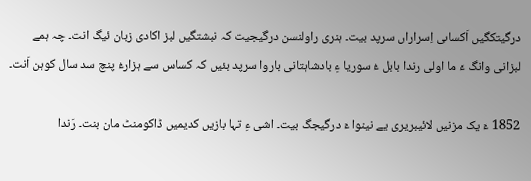درگیتکگیں اَکساںی اِسراراں سرپد بیت۔ ہنری راولنسن درگیجیت کہ نبشتگیں لبز اکادی زبان ئیگ انت۔ چہ ہمے لبزانی وانگ ءَ ما اولی رندا بابل ءُ سوریا ءِ بادشاہتانی باروا سرپد بئیں کہ کساس سے ہزارءُ پنچ سد سال کوہن اَنت۔

1852 ءَ یک مزنیں لائیبریری یے نینوا ءَ درگیجگ بیت۔ اشی ءِ تہا بازیں کدیمیں ڈاکومنٹ مان بنت۔ رَندا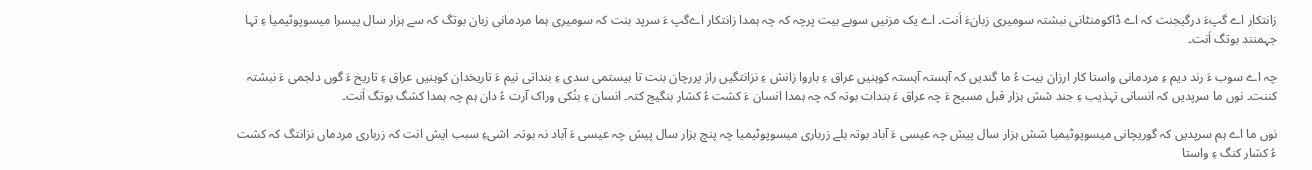زانتکار اے گپءَ درگیجنت کہ اے ڈاکومنٹانی نبشتہ سومیری زبانءَ اَنت۔ اے یک مزنیں سوبے بیت پرچہ کہ چہ ہمدا زانتکار اےگپ ءَ سرپد بنت کہ سومیری ہما مردمانی زبان بوتگ کہ سے ہزار سال پیسرا میسوپوٹیمیا ءِ تہا جہمنند بوتگ اَنت۔

چہ اے سوب ءَ رند دیم ءِ مردمانی واستا کار ارزان بیت ءُ ما گندیں کہ آہستہ آہستہ کوہنیں عراق ءِ باروا زانش ءِ نزانتگیں راز پررچان بنت تا بیستمی سدی ءِ بنداتی نیم ءَ تاریخدان کوہنیں عراق ءِ تاریخ ءَ گوں دلجمی ءَ نبشتہ کننت۔ نوں ما سرپدیں کہ انسانی تہذیب ءِ جند شش ہزار قبل مسیح ءَ چہ عراق ءَ بندات بوتہ کہ چہ ہمدا انسان ءَ کشت ءُ کشار بنگیج کتہ۔ انسان ءِ بنُکی وراک آرت ءُ دان ہم چہ ہمدا کشگ بوتگ اَنت۔

نوں ما اے ہم سرپدیں کہ گوریچانی میسوپوٹیمیا شش ہزار سال پیش چہ عیسی ءَ آباد بوتہ بلے زرباری میسوپوٹیمیا چہ پنچ ہزار سال پیش چہ عیسی ءَ آباد نہ بوتہ۔ اشیءِ سبب ایش انت کہ زرباری مردماں نزانتگ کہ کشت ءُ کشار کنگ ءِ واستا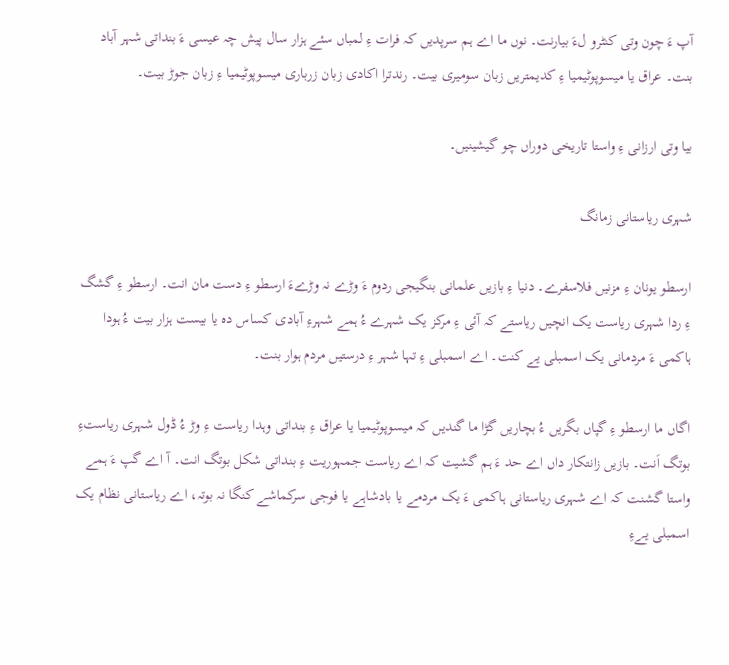آپ ءَ چون وتی کنٹرو لءَ بیارنت۔ نوں ما اے ہم سرپدیں کہ فرات ءِ لمباں سئے ہزار سال پیش چہ عیسی ءَ بنداتی شہر آباد بنت۔ عراق یا میسوپوٹیمیا ءِ کدیمتریں زبان سومیری بیت۔ رندترا اکادی زبان زرباری میسوپوٹیمیا ءِ زبان جوڑ بیت۔

بیا وتی ارزانی ءِ واستا تاریخی دوراں چو گیشینیں۔

شہری ریاستانی زمانگ

ارسطو یونان ءِ مزنیں فلاسفرے۔ دنیا ءِ بازیں علمانی بنگیجی ردوم ءَ وڑے نہ وڑےءَ ارسطو ءِ دست مان انت۔ ارسطو ءِ گشگ ءِ ردا شہری ریاست یک انچیں ریاستے کہ آئی ءِ مرکز یک شہرے ءُ ہمے شہرءِ آبادی کساس دہ یا بیست ہزار بیت ءُ ہودا ہاکمی ءَ مردمانی یک اسمبلی یے کنت۔ اے اسمبلی ءِ تہا شہر ءِ درستیں مردم ہوار بنت۔

اگاں ما ارسطو ءِ گپاں بگریں ءُ بچاریں گڑا ما گندیں کہ میسوپوٹیمیا یا عراق ءِ بنداتی وہدا ریاست ءِ وڑ ءُ ڈول شہری ریاستءِ بوتگ اَنت۔ بازیں زانتکار داں اے حد ءَ ہم گشیت کہ اے ریاست جمہوریت ءِ بنداتی شکل بوتگ انت۔ آ اے گپ ءَ ہمے واستا گشنت کہ اے شہری ریاستانی ہاکمی ءَ یک مردمے یا بادشاہے یا فوجی سرکماشے کنگا نہ بوتہ، اے ریاستانی نظام یک اسمبلی یےءِ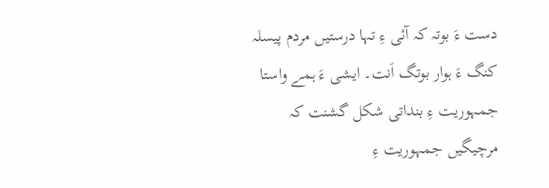دست ءَ بوتہ کہ آئی ءِ تہا درستیں مردم پیسلہ کنگ ءَ ہوار بوتگ اَنت۔ ایشی ءَ ہمے واستا جمہوریت ءِ بنداتی شکل گشنت کہ مرچیگیں جمہوریت ءِ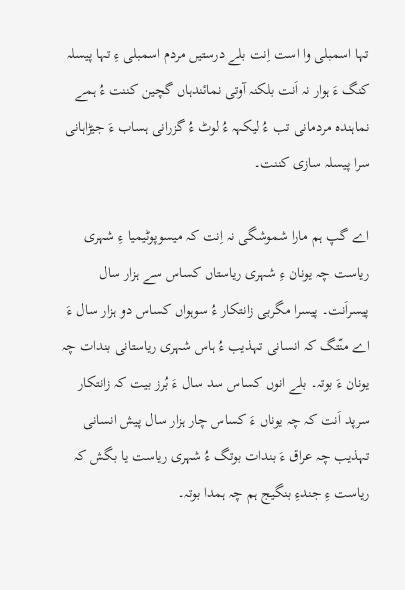تہا اسمبلی وا است اِنت بلے درستیں مردم اسمبلی ءِ تہا پیسلہ کنگ ءَ ہوار نہ اَنت بلکنہ آوتی نمائندہاں گچین کننت ءُ ہمے نماہندہ مردمانی تب ءُ لیکہہ ءُ لوٹ ءُ گزرانی ہساب ءَ جیڑاہانی سرا پیسلہ سازی کننت۔

اے گپ ہم مارا شموشگی نہ اِنت کہ میسوپوٹیمیا ءِ شہری ریاست چہ یونان ءِ شہری ریاستاں کساس سے ہزار سال پیسراَنت۔ پیسرا مگربی زانتکار ءُ سوہواں کساس دو ہزار سال ءَ اے منّتگ کہ انسانی تہذیب ءُ ہاس شہری ریاستانی بندات چہ یونان ءَ بوتہ۔ بلے انوں کساس سد سال ءَ بُرز بیت کہ زانتکار سرپد اَنت کہ چہ یوناں ءَ کساس چار ہزار سال پیش انسانی تہذیب چہ عراق ءَ بندات بوتگ ءُ شہری ریاست یا بگش کہ ریاست ءِ جندءِ بنگیج ہم چہ ہمدا بوتہ۔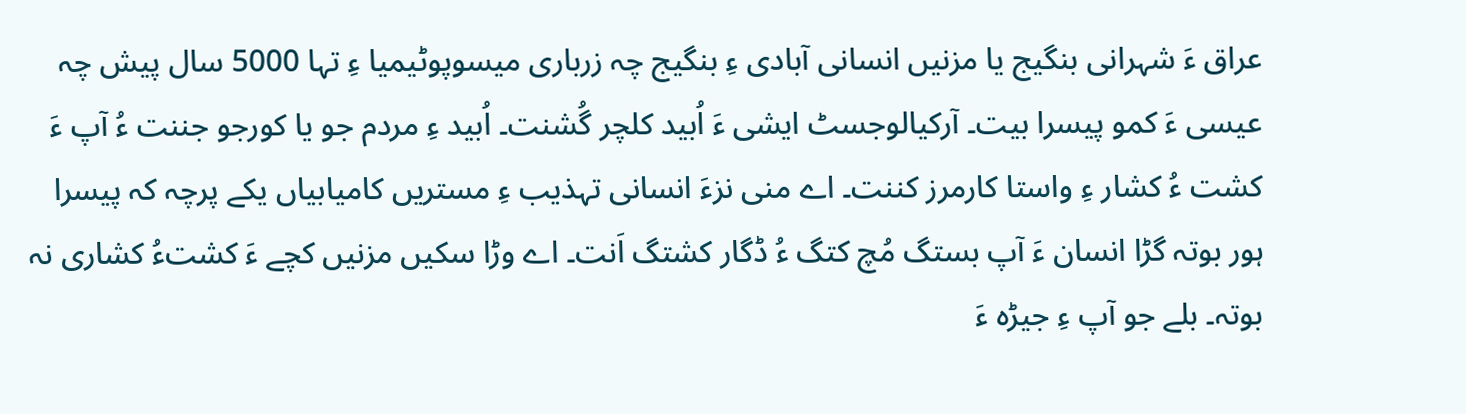عراق ءَ شہرانی بنگیج یا مزنیں انسانی آبادی ءِ بنگیج چہ زرباری میسوپوٹیمیا ءِ تہا 5000 سال پیش چہ عیسی ءَ کمو پیسرا بیت۔ آرکیالوجسٹ ایشی ءَ اُبید کلچر گُشنت۔ اُبید ءِ مردم جو یا کورجو جننت ءُ آپ ءَ کشت ءُ کشار ءِ واستا کارمرز کننت۔ اے منی نزءَ انسانی تہذیب ءِ مستریں کامیابیاں یکے پرچہ کہ پیسرا ہور بوتہ گڑا انسان ءَ آپ بستگ مُچ کتگ ءُ ڈگار کشتگ اَنت۔ اے وڑا سکیں مزنیں کچے ءَ کشتءُ کشاری نہ بوتہ۔ بلے جو آپ ءِ جیڑہ ءَ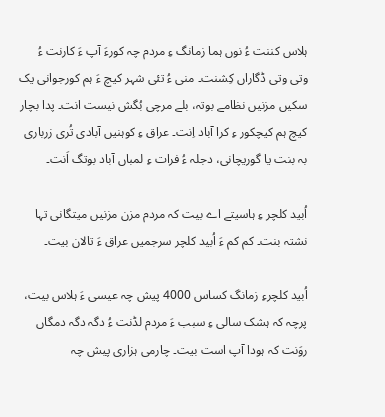ہلاس کننت ءُ نوں ہما زمانگ ءِ مردم چہ کورءَ آپ ءَ کارنت ءُ وتی وتی ڈگاراں کِشنت۔ منی ءُ تئی شہر کیچ ءَ ہم کورجوانی یک سکیں مزنیں نظامے بوتہ، بلے مرچی بُگش نیست انت۔ پدا بچار کیچ ہم کیچکور ءِ کرا آباد اِنت۔ عراق ءِ کوہنیں آبادی تُری زرباری بہ بنت یا گوریچانی، دجلہ ءُ فرات ءِ لمباں آباد بوتگ اَنت۔

اُبید کلچر ءِ ہاسیتے اے بیت کہ مردم مزن مزنیں میتگانی تہا نشتہ بنت۔ کم کم ءَ اُبید کلچر سرجمیں عراق ءَ تالان بیت۔

اُبید کلچرءِ زمانگ کساس 4000 پیش چہ عیسی ءَ ہلاس بیت، پرچہ کہ ہشک سالی ءِ سبب ءَ مردم لڈنت ءُ دگہ دگہ دمگاں روَنت کہ ہودا آپ است بیت۔ چارمی ہزاری پیش چہ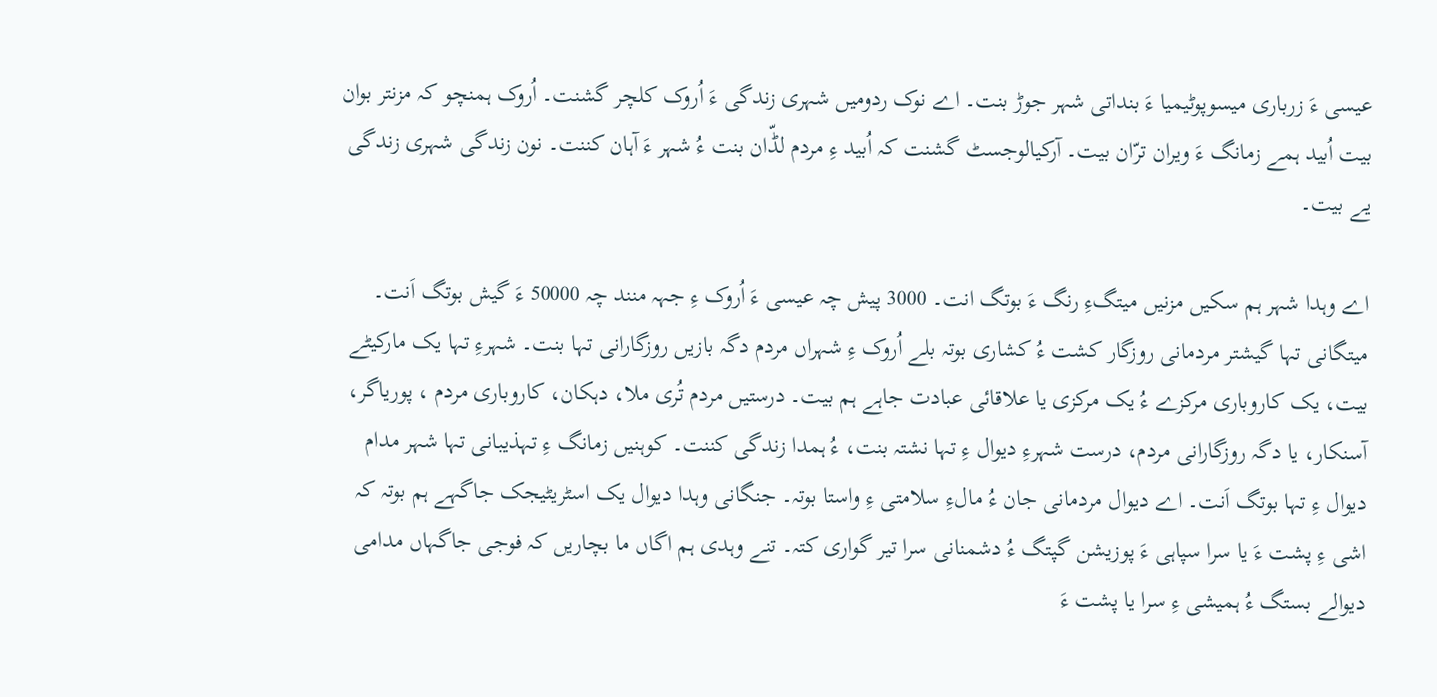عیسی ءَ زرباری میسوپوٹیمیا ءَ بنداتی شہر جوڑ بنت۔ اے نوک ردومیں شہری زندگی ءَ اُروک کلچر گشنت۔ اُروک ہمنچو کہ مزنتر بوان بیت اُبید ہمے زمانگ ءَ ویران ترّان بیت۔ آرکیالوجسٹ گشنت کہ اُبید ءِ مردم لڈّان بنت ءُ شہر ءَ آہان کننت۔ نون زندگی شہری زندگی یے بیت۔

اے وہدا شہر ہم سکیں مزنیں میتگءِ رنگ ءَ بوتگ انت۔ 3000 پیش چہ عیسی ءَ اُروک ءِ جہہ منند چہ 50000 ءَ گیش بوتگ اَنت۔ میتگانی تہا گیشتر مردمانی روزگار کشت ءُ کشاری بوتہ بلے اُروک ءِ شہراں مردم دگہ بازیں روزگارانی تہا بنت۔ شہرءِ تہا یک مارکیٹے بیت، یک کاروباری مرکزے ءُ یک مرکزی یا علاقائی عبادت جاہے ہم بیت۔ درستیں مردم تُری ملا، دہکان، کاروباری مردم ، پوریاگر، آسنکار، یا دگہ روزگارانی مردم، درست شہرءِ دیوال ءِ تہا نشتہ بنت، ءُ ہمدا زندگی کننت۔ کوہنیں زمانگ ءِ تہذیبانی تہا شہر مدام دیوال ءِ تہا بوتگ اَنت۔ اے دیوال مردمانی جان ءُ مالءِ سلامتی ءِ واستا بوتہ۔ جنگانی وہدا دیوال یک اسٹریٹیجک جاگہے ہم بوتہ کہ اشی ءِ پشت ءَ یا سرا سپاہی ءَ پوزیشن گپتگ ءُ دشمنانی سرا تیر گواری کتہ۔ تنے وہدی ہم اگاں ما بچاریں کہ فوجی جاگہاں مدامی دیوالے بستگ ءُ ہمیشی ءِ سرا یا پشت ءَ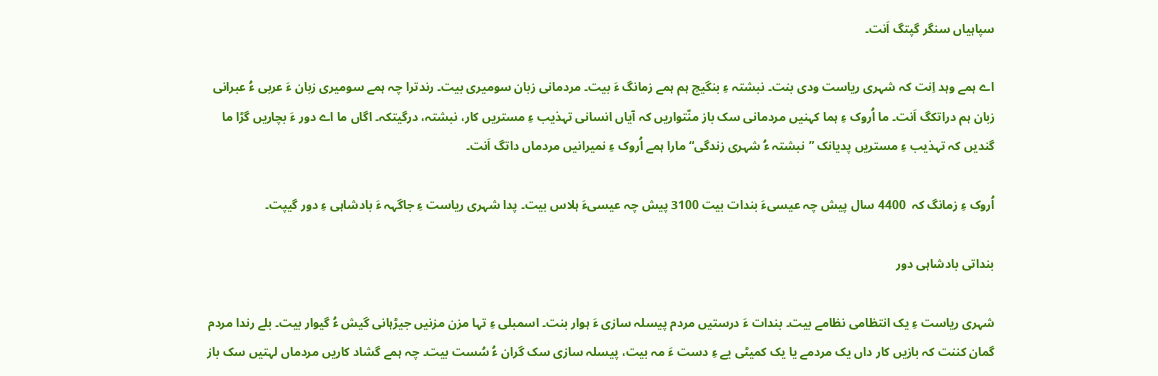سپاہیاں سنگر گپتگ اَنت۔

اے ہمے وہد اِنت کہ شہری ریاست ودی بنت۔ نبشتہ ءِ بنگیج ہم ہمے زمانگ ءَ بیت۔ مردمانی زبان سومیری بیت۔ رندترا چہ ہمے سومیری زبان ءَ عربی ءُ عبرانی زبان ہم دراتکگ اَنت۔ ما اُروک ءِ ہما کہنیں مردمانی سک باز منّتواریں کہ آیاں انسانی تہذیب ءِ مستریں کار، نبشتہ، درگیتکہ۔ اگاں ما اے دور ءَ بچاریں گڑا ما گندیں کہ تہذیب ءِ مستریں پدیانک ”نبشتہ ءُ شہری زندگی“ مارا ہمے اُروک ءِ نمیرانیں مردماں داتگ اَنت۔

اُروک ءِ زمانگ کہ  4400 سال پیش چہ عیسیءَ بندات بیت 3100 پیش چہ عیسیءَ ہلاس بیت۔ پدا شہری ریاست ءِ جاگہہ ءَ بادشاہی ءِ دور گیپت۔

بنداتی بادشاہی دور

شہری ریاست ءِ یک انتظامی نظامے بیت۔ بندات ءَ درستیں مردم پیسلہ سازی ءَ ہوار بنت۔ اسمبلی ءِ تہا مزن مزنیں جیڑہانی گیش ءُ گیوار بیت۔ بلے رندا مردم گمان کننت کہ بازیں کار داں یک مردمے یا یک کمیٹی یے ءِ دست ءَ مہ بیت، پیسلہ سازی سک گران ءُ سُست بیت۔ چہ ہمے گشاد کاریں مردماں لہتیں سک باز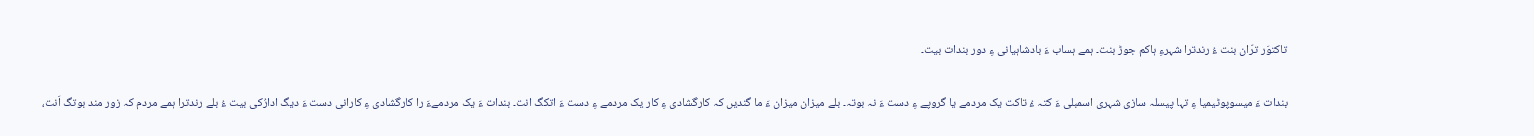تاکتوَر ترّان بنت ءُ رندترا شہرءِ ہاکم جوڑ بنت۔ ہمے ہساب ءَ بادشاہیانی ءِ دور بندات بیت۔

بندات ءَ میسوپوٹیمیا ءِ تہا پیسلہ سازی شہری اسمبلی ءَ کتہ ءُ تاکت یک مردمے یا گروپے ءِ دست ءَ نہ بوتہ۔ بلے میزان میزان ءَ ما گندیں کہ کارگشادی ءِ کار یک مردمے ءِ دست ءَ اتکگ انت۔ بندات ءَ یک مردمےءَ را کارگشادی ءِ کارانی دست ءَ دیگ ادارُکی بیت ءُ بلے رندترا ہمے مردم کہ زور مند بوتگ اَنت،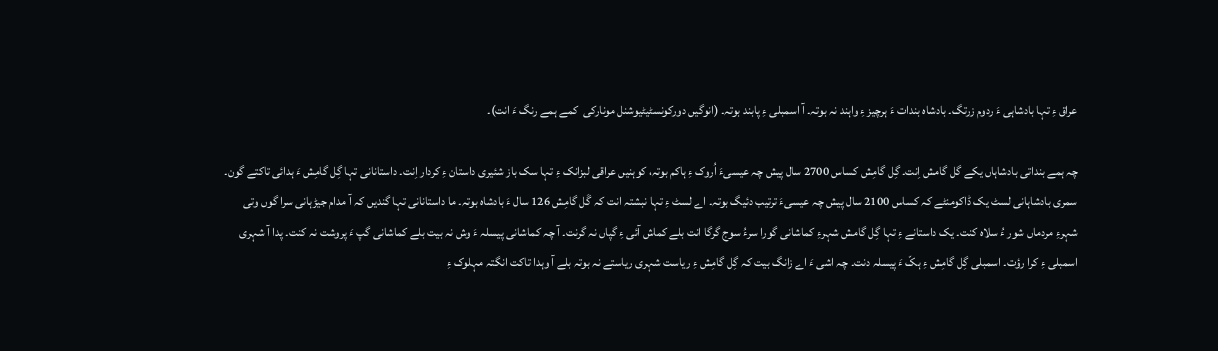عراق ءِ تہا بادشاہی ءَ ردوم زرتگ۔ بادشاہ بندات ءَ ہرچیز ءِ واہند نہ بوتہ۔ آ اسمبلی ءِ پابند بوتہ۔ (انوگیں دورکونسٹیٹیوشنل مونارکی  کمے ہمے رنگ ءَ انت)۔

چہ ہمے بنداتی بادشاہاں یکے گل گامش اِنت۔ گِل گامِش کساس 2700 سال پیش چہ عیسیءَ اُروک ءِ ہاکم بوتہ، کوہنیں عراقی لبزانک ءِ تہا سک باز شئیری داستان ءِ کردار اِنت۔ داستانانی تہا گِل گامِش ءَ ہدائی تاکتے گون۔ سمری بادشاہانی لسٹ یک ڈاکومنٹے کہ کساس 2100 سال پیش چہ عیسیءَ ترتیب دئیگ بوتہ۔ اے لسٹ ءِ تہا نبشتہ انت کہ گَل گامِش 126 سال ءَ بادشاہ بوتہ۔ ما داستانانی تہا گندیں کہ آ مدام جیڑہانی سرا گوں وتی شہرءِ مردماں شور ءُ سلاہ کنت۔ یک داستانے ءِ تہا گِل گامش شہرءِ کماشانی گورا سرءُ سوج گرگا انت بلے کماش آئی ءِ گپاں نہ گرنت۔ آ چہ کماشانی پیسلہ ءَ وش نہ بیت بلے کماشانی گپ ءَ پروشت نہ کنت۔ پدا آ شہری اسمبلی ءِ کرا رؤت۔ اسمبلی گِل گامِش ءِ ہکّ ءَ پیسلہ دنت۔ چہ اشی ءَ اے زانگ بیت کہ گِل گامِش ءِ ریاست شہری ریاستے نہ بوتہ بلے آ وہدا تاکت انگتہ مہلوک ءِ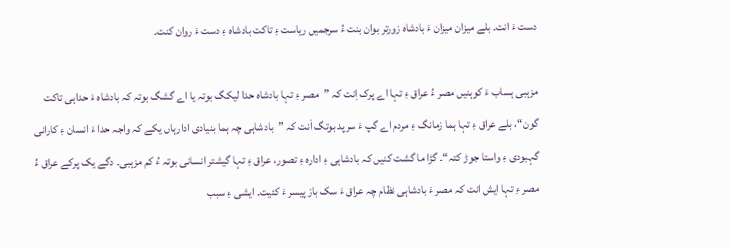دست ءَ انت۔ بلے میزان میزان ءَ بادشاہ زورتر بوان بنت ءُ سرجمیں ریاست ءِ تاکت بادشاہ ءِ دست ءَ روان کنت۔

مزہبی ہساب ءَ کوہنیں مصر ءُ عراق ءِ تہا اے پرک اِنت کہ ”مصر ءِ تہا بادشاہ حدا لیکگ بوتہ یا اے گشگ بوتہ کہ بادشاہ ءَ حداہی تاکت گون“، بلے عراق ءِ تہا ہما زمانگ ءِ مردم اے گپ ءَ سرپد بوتگ اَنت کہ ”بادشاہی چہ ہما بنیادی ادارہاں یکے کہ واجہ حدا ءَ انسان ءِ کارانی گہبودی ءِ واستا جوڑ کتہ“۔ گڑا ما گشت کنیں کہ بادشاہی ءِ ادارہ ءِ تصور، عراق ءِ تہا گیشتر انسانی بوتہ ءُ کم مزہبی۔ دگے یک پرکے عراق ءُ مصر ءِ تہا ایش انت کہ مصر ءَ بادشاہی نظام چہ عراق ءَ سک باز پیسر ءَ کئیت۔ ایشی ءِ سبب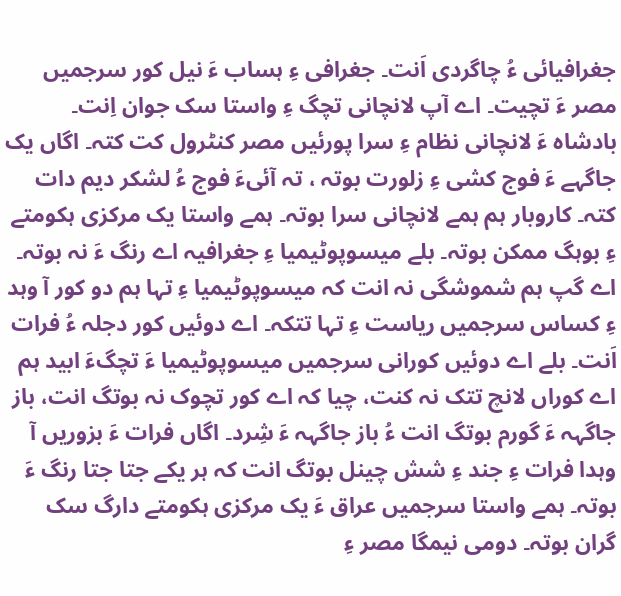جغرافیائی ءُ چاگردی اَنت۔ جغرافی ءِ ہساب ءَ نیل کور سرجمیں مصر ءَ تچیت۔ اے آپ لانچانی تچگ ءِ واستا سک جوان اِنت۔ بادشاہ ءَ لانچانی نظام ءِ سرا پورئیں مصر کنٹرول کت کتہ۔ اگاں یک جاگہے ءَ فوج کشی ءِ زلورت بوتہ ، تہ آئیءَ فوج ءُ لشکر دیم دات کتہ۔ کاروبار ہم ہمے لانچانی سرا بوتہ۔ ہمے واستا یک مرکزی ہکومتے ءِ بوہگ ممکن بوتہ۔ بلے میسوپوٹیمیا ءِ جغرافیہ اے رنگ ءَ نہ بوتہ۔ اے گپ ہم شموشگی نہ انت کہ میسوپوٹیمیا ءِ تہا ہم دو کور آ وہد ءِ کساس سرجمیں ریاست ءِ تہا تتکہ۔ اے دوئیں کور دجلہ ءُ فرات اَنت۔ بلے اے دوئیں کورانی سرجمیں میسوپوٹیمیا ءَ تچگءَ ابید ہم اے کوراں لانچ تتک نہ کنت، چیا کہ اے کور تچوک نہ بوتگ انت، باز جاگہہ ءَ گورم بوتگ انت ءُ باز جاگہہ ءَ شِرد۔ اگاں فرات ءَ بزوریں آ وہدا فرات ءِ جند ءِ شش چینل بوتگ انت کہ ہر یکے جتا جتا رنگ ءَ بوتہ۔ ہمے واستا سرجمیں عراق ءَ یک مرکزی ہکومتے دارگ سک گران بوتہ۔ دومی نیمگا مصر ءِ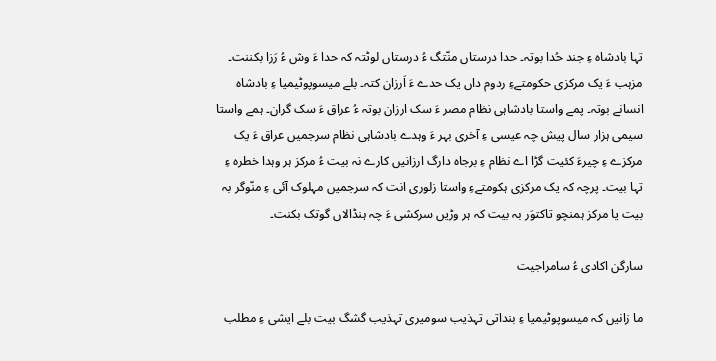تہا بادشاہ ءِ جند حُدا بوتہ۔ حدا درستاں منّتگ ءُ درستاں لوٹتہ کہ حدا ءَ وش ءُ رَزا بکننت۔ مزہب ءَ یک مرکزی حکومتےءِ ردوم داں یک حدے ءَ اَرزان کتہ۔ بلے میسوپوٹیمیا ءِ بادشاہ انسانے بوتہ۔ پمے واستا بادشاہی نظام مصر ءَ سک ارزان بوتہ ءُ عراق ءَ سک گران۔ ہمے واستا سیمی ہزار سال پیش چہ عیسی ءِ آخری بہر ءَ وہدے بادشاہی نظام سرجمیں عراق ءَ یک مرکزے ءِ چیرءَ کئیت گڑا اے نظام ءِ برجاہ دارگ ارزانیں کارے نہ بیت ءُ مرکز ہر وہدا خطرہ ءِ تہا بیت۔ پرچہ کہ یک مرکزی ہکومتےءِ واستا زلوری انت کہ سرجمیں مہلوک آئی ءِ منّوگر بہ بیت یا مرکز ہمنچو تاکتوَر بہ بیت کہ ہر وڑیں سرکشی ءَ چہ ہنڈالاں گوتک بکنت۔

سارگن اکادی ءُ سامراجیت

ما زانیں کہ میسوپوٹیمیا ءِ بنداتی تہذیب سومیری تہذیب گشگ بیت بلے ایشی ءِ مطلب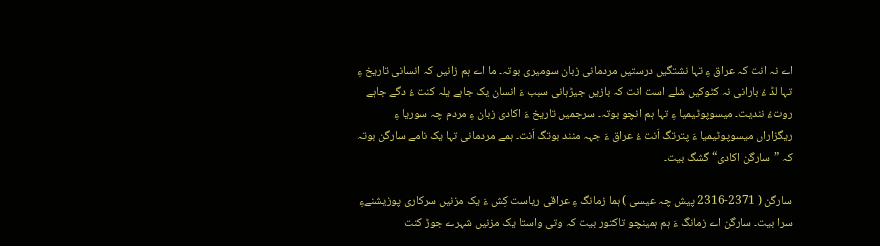اے نہ انت کہ عراق ءِ تہا نشتگیں درستیں مردمانی زبان سومیری بوتہ۔ ما اے ہم زانیں کہ انسانی تاریخ ءِ تہا لڈ ءُ بارانی نہ کٹوکیں شلے است انت کہ بازیں جیڑہانی سبب ءَ انسان یک جاہے یلہ کنت ءُ دگے جاہے روتءُ نندیت۔ میسوپوٹیمیا ءِ تہا ہم انچو بوتہ۔ سرجمیں تاریخ ءَ اکادی زبان ءِ مردم چہ سوریا ءِ ریگزاراں میسوپوٹیمیا ءَ پترتگ اَنت ءُ عراق ءَ جہہ منند بوتگ اَنت۔ ہمے مردمانی تہا یک نامے سارگن بوتہ کہ ”سارگن اکادی“ گشگ بیت۔

سارگن ( 2371-2316 پیش چہ عیسی ) ہما زمانگ ءِ عراقی ریاست کِش ءَ یک مزنیں سرکاری پوزیشنےءِ سرا بیت۔ سارگن اے زمانگ ءَ ہم ہمینچو تاکتور بیت کہ وتی واستا یک مزنیں شہرے جوڑ کنت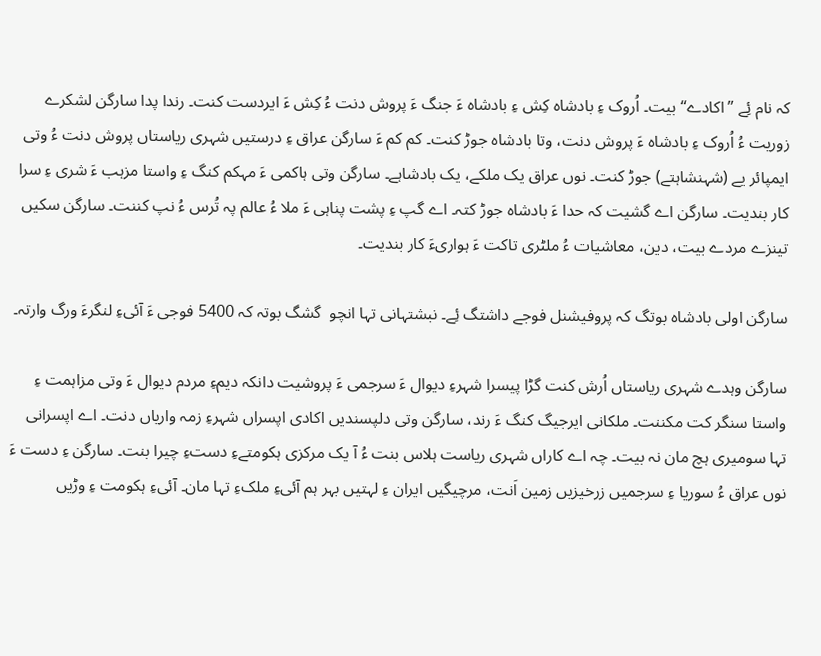کہ نام ئِے ”اکادے“ بیت۔ اُروک ءِ بادشاہ کِش ءِ بادشاہ ءَ جنگ ءَ پروش دنت ءُ کِش ءَ ایردست کنت۔ رندا پدا سارگن لشکرے زوریت ءُ اُروک ءِ بادشاہ ءَ پروش دنت، وتا بادشاہ جوڑ کنت۔ کم کم ءَ سارگن عراق ءِ درستیں شہری ریاستاں پروش دنت ءُ وتی ایمپائر یے (شہنشاہتے) جوڑ کنت۔ نوں عراق یک ملکے، یک بادشاہے۔ سارگن وتی ہاکمی ءَ مہکم کنگ ءِ واستا مزہب ءَ شری ءِ سرا کار بندیت۔ سارگن اے گشیت کہ حدا ءَ بادشاہ جوڑ کتہ۔ اے گپ ءِ پشت پناہی ءَ ملا ءُ عالم پہ تُرس ءُ نپ کننت۔ سارگن سکیں تینزے مردے بیت، دین، معاشیات ءُ ملٹری تاکت ءَ ہواریءَ کار بندیت۔

سارگن اولی بادشاہ بوتگ کہ پروفیشنل فوجے داشتگ ئِے۔ نبشتہانی تہا انچو  گشگ بوتہ کہ 5400 فوجی ءَ آئیءِ لنگرءَ ورگ وارتہ۔

سارگن وہدے شہری ریاستاں اُرش کنت گڑا پیسرا شہرءِ دیوال ءَ سرجمی ءَ پروشیت دانکہ دیمءِ مردم دیوال ءَ وتی مزاہمت ءِ واستا سنگر کت مکننت۔ ملکانی ایرجیگ کنگ ءَ رند، سارگن وتی دلپسندیں اکادی اپسراں شہرءِ زمہ واریاں دنت۔ اے اپسرانی تہا سومیری ہچ مان نہ بیت۔ چہ اے کاراں شہری ریاست ہلاس بنت ءُ آ یک مرکزی ہکومتےءِ دستءِ چیرا بنت۔ سارگن ءِ دست ءَ نوں عراق ءُ سوریا ءِ سرجمیں زرخیزیں زمین اَنت، مرچیگیں ایران ءِ لہتیں بہر ہم آئیءِ ملکءِ تہا مان۔ آئیءِ ہکومت ءِ وڑیں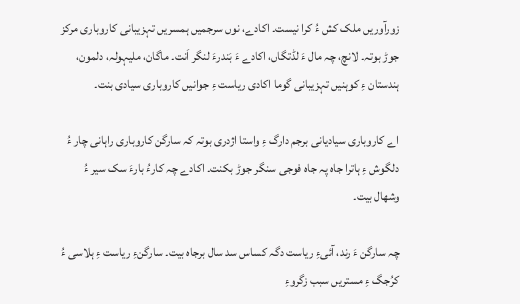زورآوریں ملک کش ءُ کرا نیست۔ اکادے، نوں سرجمیں ہمسریں تہزیبانی کاروباری مرکز جوڑ بوتہ۔ لانچ، چہ مال ءَ لڈتگاں، اکادے ءَ بَندرءَ لنگر اَنت۔ ماگان، ملیہولہ، دلمون، ہندستان ءِ کوہنیں تہزیبانی گوما اکادی ریاست ءِ جوانیں کاروباری سیادی بنت۔

اے کاروباری سیادیانی برجم دارگ ءِ واستا اژدری بوتہ کہ سارگن کاروباری راہانی چار ءُ دلگوش ءِ ہاترا جاہ پہ جاہ فوجی سنگر جوڑ بکنت۔ اکادے چہ کارءُ بارءَ سک سیر ءُ وشھال بیت۔

چہ سارگن ءَ رند، آئیءِ ریاست دگہ کساس سد سال برجاہ بیت۔ سارگنءِ ریاست ءِ ہلاسی ءُ کرُجگ ءِ مستریں سبب زگروءِ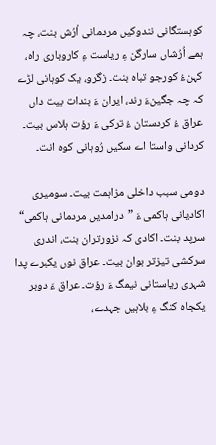کوہستگانی نندوکیں مردمانی اُرُش بنت، چہ ہمے اُرُشاں سارگن ءِ ریاست ءِ کاروباری راہ، کہنءُ کورجو تباہ بنت۔ زگرو، یک کوہانی لڑے کہ چہ جگینءَ رند، ایران ءَ بندات بیت داں عراق ءُ کردستان ءُ ترکی ءَ رؤت ہلاس بیت۔ کردانی واستا اے سکیں رُوہانی کوہ انت۔

دومی سبب داخلی مزاہمت بیت۔ سومیری اکادیانی ہاکمی ءَ ”درامدیں مردمانی ہاکمی“ سرپد بنت۔ اکادی کہ نزورتران بنت، اندری سرکشی تیزتر بوان بیت۔ عراق نوں یکبرے پدا شہری ریاستانی نیمگ ءَ رؤت۔ عراق ءَ دوبر یکجاہ کنگ ءِ بلاہیں جہدے،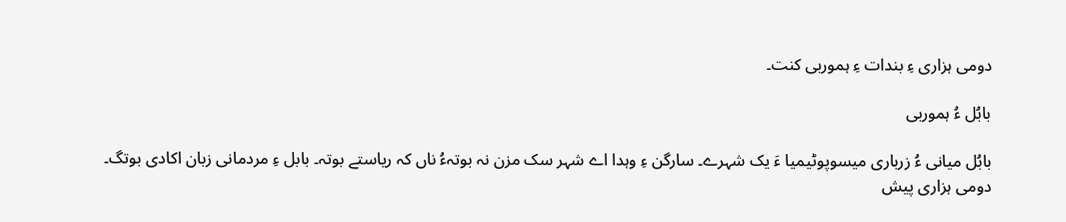دومی ہزاری ءِ بندات ءِ ہموربی کنت۔

بابُل ءُ ہموربی

بابُل میانی ءُ زرباری میسوپوٹیمیا ءَ یک شہرے۔ سارگن ءِ وہدا اے شہر سک مزن نہ بوتہءُ ناں کہ ریاستے بوتہ۔ بابل ءِ مردمانی زبان اکادی بوتگ۔ دومی ہزاری پیش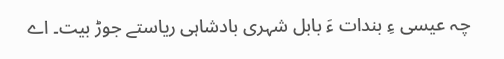چہ عیسی ءِ بندات ءَ بابل شہری بادشاہی ریاستے جوڑ بیت۔ اے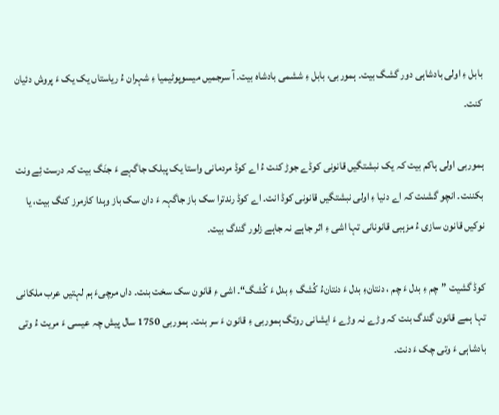بابل ءِ اولی بادشاہی دور گشگ بیت۔ ہموربی، بابل ءِ ششمی بادشاہ بیت۔ آ سرجمیں میسوپوٹیمیا ءِ شہران ءُ ریاستاں یک یک ءَ پروش دئیان کنت۔

ہموربی اولی ہاکم بیت کہ یک نبشتگیں قانونی کوڈے جوڑ کنت ءُ اے کوڈ مردمانی واستا یک پبلک جاگہے ءَ جنَگ بیت کہ درست ئِے ونت بکننت۔ انچو گشنت کہ اے دنیا ءِ اولی نبشتگیں قانونی کوڈ انت۔ اے کوڈ رندترا سک باز جاگہہ ءَ دان سک باز وہدا کارمرز کنگ بیت، یا نوکیں قانون سازی ءُ مزہبی قانونانی تہا اشی ءِ اثر جاہے نہ جاہے زلور گندگ بیت۔

کوڈ گشیت ”چم ءِ بدل ءَ چم ، دنتانءِ بدل ءَ دنتانءُ کُشگ ءِ بدل ءَ کُشگ“۔ اشی ءِ قانون سک سخت بنت۔ داں مرچیءَ ہم لہتیں عرب ملکانی تہا ہمے قانون گندگ بنت کہ وڑے نہ وڑے ءَ ایشانی روتگ ہموربی ءِ قانون ءَ سر بنت۔ ہموربی 1750 سال پیش چہ عیسی ءَ مریت ءُ وتی بادشاہی ءَ وتی چک ءَ دنت۔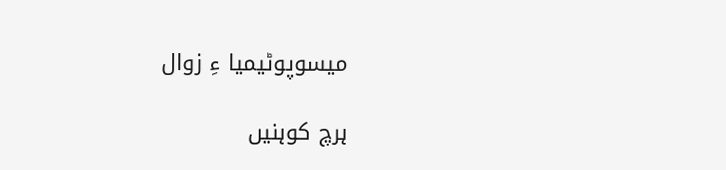میسوپوٹیمیا ءِ زوال

ہرچ کوہنیں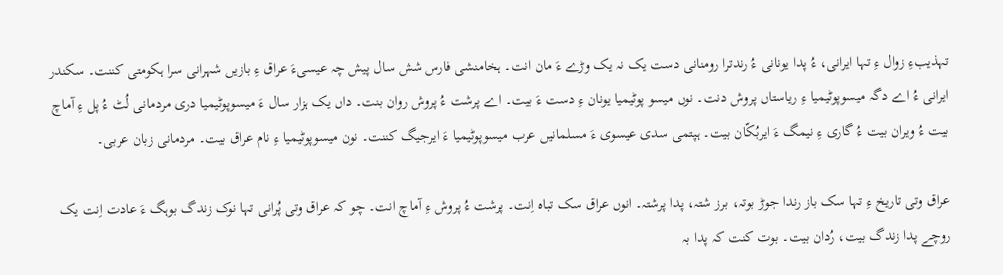تہذیبءِ زوال ءِ تہا ایرانی، ءُ پدا یونانی ءُ رندترا رومنانی دست یک نہ یک وڑے ءَ مان انت۔ ہخامنشی فارس شش سال پیش چہ عیسیءَ عراق ءِ بازیں شہرانی سرا ہکومتی کننت۔ سکندر ایرانی ءُ اے دگہ میسوپوٹیمیا ءِ ریاستاں پروش دنت۔ نوں میسو پوٹیمیا یونان ءِ دست ءَ بیت۔ اے پرشت ءُ پروش روان بنت۔ داں یک ہزار سال ءَ میسوپوٹیمیا دری مردمانی لُٹ ءُ پل ءِ آماچ بیت ءُ ویران بیت ءُ گاری ءِ نیمگ ءَ ایربُکّان بیت۔ ہپتمی سدی عیسوی ءَ مسلمانیں عرب میسوپوٹیمیا ءَ ایرجیگ کننت۔ نون میسوپوٹیمیا ءِ نام عراق بیت۔ مردمانی زبان عربی۔

عراق وتی تاریخ ءِ تہا سک باز رندا جوڑ بوتہ، برز شتہ، پدا پرشتہ۔ انوں عراق سک تباہ اِنت۔ پرشت ءُ پروش ءِ آماچ انت۔ چو کہ عراق وتی پُرانی تہا نوک زندگ بوہگ ءَ عادت اِنت یک روچے پدا زندگ بیت، رُدان بیت۔ بوت کنت کہ پدا بہ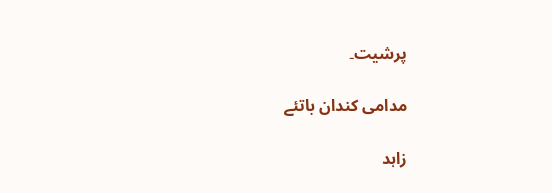پرشیت۔

مدامی کندان باتئے

زاہد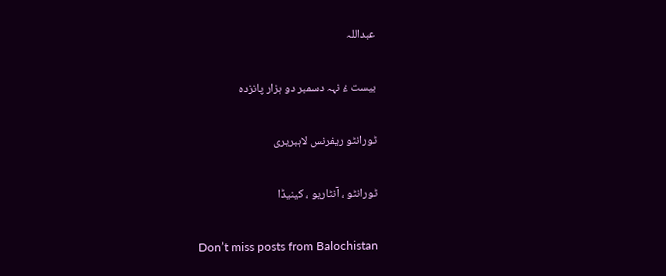عبداللہ

بیست ءُ نہہ دسمبر دو ہزار پانزدہ

ٹورانٹو ریفرنس لاہبریری

ٹورانٹو ، آنٹاریو ، کینیڈا

Don’t miss posts from Balochistan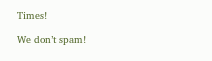Times!

We don’t spam!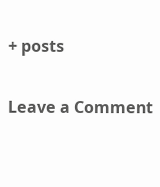+ posts

Leave a Comment